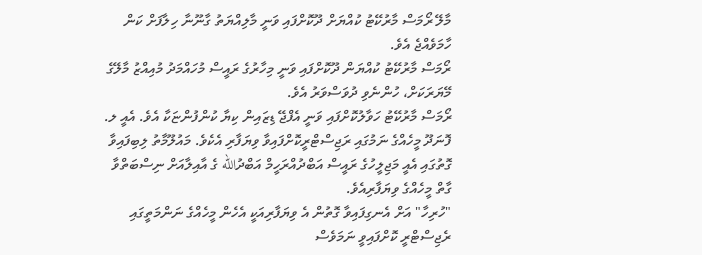މާލޭ ރޯމަސް މާރުކޭޓު ކުއްޔަށް ދޫކޮށްފައި ވަނީ މާލިއްޔަތު ގާނޫނާ ހިލާފަށް ކަން ހާމަވެއްޖެ އެވެ.
ރޯމަސް މާރުކޭޓު ކުއްޔަން ދޫކޮށްފައި ވަނީ މިހާރުގެ ރައީސް މުހައްމަދު މުއިއްޒު މާލޭގެ މޭޔަރަކަށް، ހުންނެވި ދުވަސްވަރު އެވެ.
ރޯމަސް މާރުކޭޓު ހަވާލުކޮށްފައި ވަނީ އެފްޖޭ ޑިޒައިން ކިޔާ ކުންފުންޏަކާ އެވެ. އެއީ ލ. ފޮނަދޫ މީހެއްގެ ނަމުގައި ރަޖިސްޓްރީކޮށްފައިވާ ވިޔަފާރި އެކެވެ. މައުލޫމާތު ލިބިފައިވާ ގޮތުގައި އެއީ މަޖިލީހުގެ ރައީސް އަބްދުއްރަހީމް އަބްދުالله ގެ އާއިލާއަށް ނިސްބަތްވާ ގާތް މީހެއްގެ ވިޔަފާރިއެވެ.
"ހުރިހާ" އަށް އެނގިފައިވާ ގޮތުން އެ ވިޔަފާރިއަކީ އެހެން މީހެއްގެ ނަންމަތީގައި ރެޖިސްޓްރީ ކޮށްފައިވީ ނަމަވެސް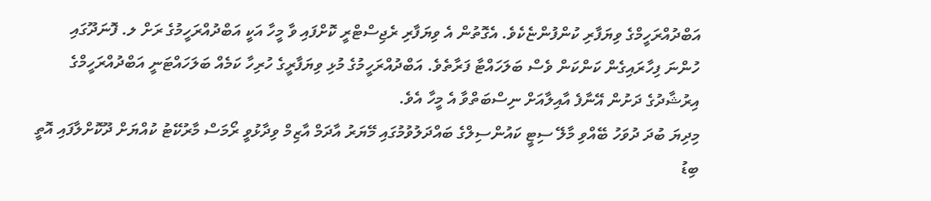އަބްދުއްރަހީމްގެ ވިޔަފާރި ކުންފުންޏެކެވެ. އެގޮތުން އެ ވިޔަފާރި ރެޖިސްޓްރީ ކޮށްފައި ވާ މީހާ އަކީ އަބްދުއްރަހީމުގެ ރަށް ލ. ފޮނަދޫގައި ހުންނަ ފިހާރައިގެން ކަންކަން ވެސް ބަލަހައްޓާ ފަރާތެވެ. އަބްދުއްރަހީމުގެ މުޅި ވިޔަފާރީގެ ހުރިހާ ކަމެއް ބަލަހައްޓަނީ އަބްދުއްރަހީމްގެ އިރުޝާދުގެ ދަށުން އޭނާފެ އާއިލާއަށް ނިސްބަތްވާ އެ މީހާ އެވެ.
މިދިޔަ ބުދަ ދުވަހު ބޭއްވި މާލޭ ސިޓީ ކައުންސިލްގެ ބައްދަލުވުމުގައި މޭޔަރު އާދަމް އާޒިމް ވިދާޅުވީ ރޯމަސް މާރުކޭޓު ކުއްޔަށް ދޫކޮށްލާފައި އޮތީ ބިޑު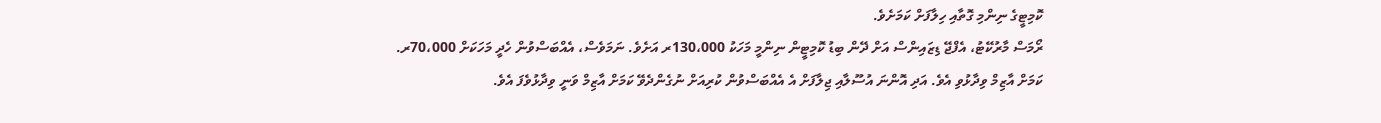ކޮމިޓީގެ ނިންމި ގޮތާއި ހިލާފަށް ކަމަށެވެ.
ރޯމަސް މާރުކޭޓު، އެފްޖޭ ޑިޒައިންސް އަށް ދޭން ބިޑު ކޮމިޓީން ނިންމީ މަހަކު 130،000ރ އަށެވެ. ނަމަވެސް، އެއްބަސްވުން ހެދީ މަހަކަށް 70،000ރ. ކަމަށް އާޒިމް ވިދާޅުވި އެވެ. އަދި އޮންނަ އުސޫލާއި ޖިލާފަށް އެ އެއްބަސްވުން ކުރިއަށް ނުގެންދެވޭ ކަމަށް އާޒިމް ވަނީ ވިދާޅުވެފަ އެވެ.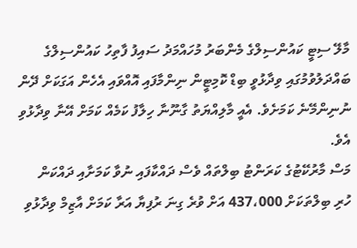މާލޭ ސިޓީ ކައުންސިލްގެ މެންބަރު މުހައްމަދު ސައިފު ފާތިހު ކައުންސިލްގެ ބައްދަލުވުމުގައި ވިދާޅުވީ ބިޑް ކޮމިޓީން ނިންމާފައި އޮއްވައި އެހެން އަގަކަށް ދޭން ނުނިންމޭނެ ކަމަށެވެ. އެއީ މާލިއްޔަތު ގާނޫނާ ހިލާފު ކަމެއް ކަމަށް އޭނާ ވިދާޅުވި އެވެ.
މަސް މާރުކޭޓުގެ ކަރަންޓު ބިލްތައް ވެސް ދައްކާފައި ނުވާ ކަމަށާއި ދައްކަން ހުރި ބިލްތަކަށް 437،000 އަށް ވުރެ ގިނަ ރުފިޔާ އަރާ ކަމަށް އާޒިމް ވިދާޅުވި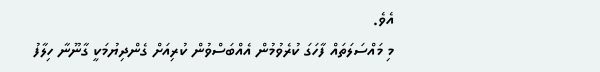އެވެ.
މި މައްސަލަތައް ފާހަގަ ކުރެވުމުން އެއްބަސްވުން ކުރިއަށް ގެންދިޔުމަކީ ގާނޫނާ ހިލާފު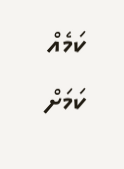ކަމެއް ކަމަށް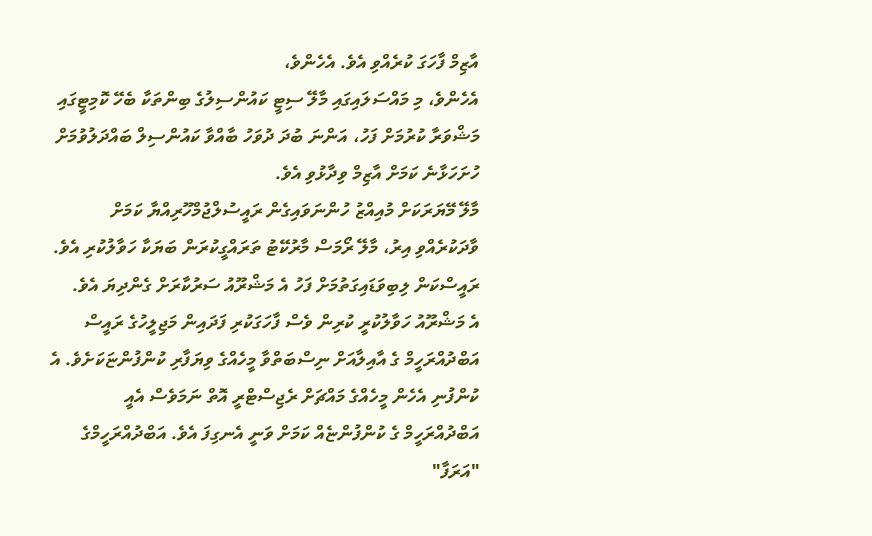އާޒިމް ފާހަގަ ކުރެއްވި އެވެ. އެހެންވެ،
އެހެންވެ، މި މައްސަލައިގައި މާލޭ ސިޓީ ކައުންސިލުގެ ބިންތަކާ ބެހޭ ކޮމިޓީގައި މަޝްވަރާ ކުރުމަށް ފަހު، އަންނަ ބުދަ ދުވަހު ބާއްވާ ކައުންސިލް ބައްދަލުވުމަށް ހުށަހަޅާނެ ކަމަށް އާޒިމް ވިދާޅުވި އެވެ.
މާލޭ މޭޔަރަކަށް މުއިއްޒު ހުންނަވައިގެން ރައީސުލްޖުމްހޫރިއްޔާ ކަމަށް ވާދަކުރެއްވި އިރު، މާލޭ ރޯމަސް މާރުކޭޓު ތަރައްގީކުރަން ބަޔަކާ ހަވާލުކުރި އެވެ. ރައީސްކަން ލިބިވަޑައިގަތުމަށް ފަހު އެ މަޝްރޫއު ސަރުކާރަށް ގެންދިޔަ އެވެ.
އެ މަޝްރޫއު ހަވާލުކުރީ ކުރިން ވެސް ފާހަގަކުރި ފަދައިން މަޖިލީހުގެ ރައީސް އަބްދުއްރަހީމް ގެ އާއިލާއަށް ނިސްބަތްވާ މީހެއްގެ ވިޔަފާރި ކުންފުންޏަކަށެވެ. އެ ކުންފުނި އެހެން މީހެއްގެ މައްޗަށް ރެޖިސްޓްރީ އޮތް ނަމަވެސް އެއީ އަބްދުއްރަހީމް ގެ ކުންފުންޏެއް ކަމަށް ވަނީ އެނގިފަ އެވެ. އަބްދުއްރަހީމްގެ "އަރަފާ"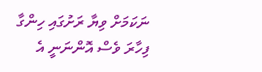ނަކަމަށް ވިޔާ ރަށުގައި ހިންގާ ފިހާރަ ވެސް އޮންނަނީ އެ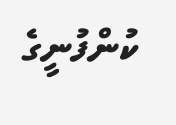ކުންފުނީގެ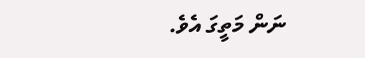ނަން މަތީގަ އެވެ.